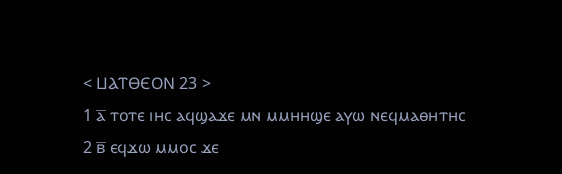< ⳘⲀⲦⲐⲈⲞⲚ 23 >
1 ⲁ̅ ⲧⲟⲧⲉ ⲓⲏⲥ ⲁϥϣⲁϫⲉ ⲙⲛ ⲙⲙⲏⲏϣⲉ ⲁⲩⲱ ⲛⲉϥⲙⲁⲑⲏⲧⲏⲥ
2 ⲃ̅ ⲉϥϫⲱ ⲙⲙⲟⲥ ϫⲉ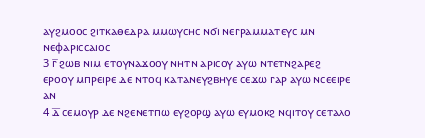ⲁⲩϩⲙⲟⲟⲥ ϩⲓⲧⲕⲁⲑⲉⲇⲣⲁ ⲙⲙⲱⲩⲥⲏⲥ ⲛϭⲓ ⲛⲉⲅⲣⲁⲙⲙⲁⲧⲉⲩⲥ ⲙⲛ ⲛⲉⲫⲁⲣⲓⲥⲥⲁⲓⲟⲥ
3 ⲅ̅ ϩⲱⲃ ⲛⲓⲙ ⲉⲧⲟⲩⲛⲁϫⲟⲟⲩ ⲛⲏⲧⲛ ⲁⲣⲓⲥⲟⲩ ⲁⲩⲱ ⲛⲧⲉⲧⲛϩⲁⲣⲉϩ ⲉⲣⲟⲟⲩ ⲙⲡⲣⲉⲓⲣⲉ ⲇⲉ ⲛⲧⲟϥ ⲕⲁⲧⲁⲛⲉⲩϩⲃⲏⲩⲉ ⲥⲉϫⲱ ⲅⲁⲣ ⲁⲩⲱ ⲛⲥⲉⲉⲓⲣⲉ ⲁⲛ
4 ⲇ̅ ⲥⲉⲙⲟⲩⲣ ⲇⲉ ⲛϩⲉⲛⲉⲧⲡⲱ ⲉⲩϩⲟⲣϣ ⲁⲩⲱ ⲉⲩⲙⲟⲕϩ ⲛϥⲓⲧⲟⲩ ⲥⲉⲧⲁⲗⲟ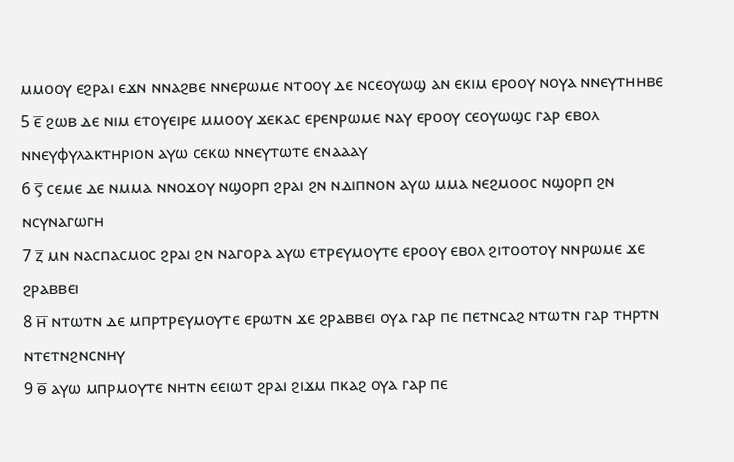ⲙⲙⲟⲟⲩ ⲉϩⲣⲁⲓ ⲉϫⲛ ⲛⲛⲁϩⲃⲉ ⲛⲛⲉⲣⲱⲙⲉ ⲛⲧⲟⲟⲩ ⲇⲉ ⲛⲥⲉⲟⲩⲱϣ ⲁⲛ ⲉⲕⲓⲙ ⲉⲣⲟⲟⲩ ⲛⲟⲩⲁ ⲛⲛⲉⲩⲧⲏⲏⲃⲉ
5 ⲉ̅ ϩⲱⲃ ⲇⲉ ⲛⲓⲙ ⲉⲧⲟⲩⲉⲓⲣⲉ ⲙⲙⲟⲟⲩ ϫⲉⲕⲁⲥ ⲉⲣⲉⲛⲣⲱⲙⲉ ⲛⲁⲩ ⲉⲣⲟⲟⲩ ⲥⲉⲟⲩⲱϣⲥ ⲅⲁⲣ ⲉⲃⲟⲗ ⲛⲛⲉⲩⲫⲩⲗⲁⲕⲧⲏⲣⲓⲟⲛ ⲁⲩⲱ ⲥⲉⲕⲱ ⲛⲛⲉⲩⲧⲱⲧⲉ ⲉⲛⲁⲁⲁⲩ
6 ⲋ̅ ⲥⲉⲙⲉ ⲇⲉ ⲛⲙⲙⲁ ⲛⲛⲟϫⲟⲩ ⲛϣⲟⲣⲡ ϩⲣⲁⲓ ϩⲛ ⲛⲇⲓⲡⲛⲟⲛ ⲁⲩⲱ ⲙⲙⲁ ⲛⲉϩⲙⲟⲟⲥ ⲛϣⲟⲣⲡ ϩⲛ ⲛⲥⲩⲛⲁⲅⲱⲅⲏ
7 ⲍ̅ ⲙⲛ ⲛⲁⲥⲡⲁⲥⲙⲟⲥ ϩⲣⲁⲓ ϩⲛ ⲛⲁⲅⲟⲣⲁ ⲁⲩⲱ ⲉⲧⲣⲉⲩⲙⲟⲩⲧⲉ ⲉⲣⲟⲟⲩ ⲉⲃⲟⲗ ϩⲓⲧⲟⲟⲧⲟⲩ ⲛⲛⲣⲱⲙⲉ ϫⲉ ϩⲣⲁⲃⲃⲉⲓ
8 ⲏ̅ ⲛⲧⲱⲧⲛ ⲇⲉ ⲙⲡⲣⲧⲣⲉⲩⲙⲟⲩⲧⲉ ⲉⲣⲱⲧⲛ ϫⲉ ϩⲣⲁⲃⲃⲉⲓ ⲟⲩⲁ ⲅⲁⲣ ⲡⲉ ⲡⲉⲧⲛⲥⲁϩ ⲛⲧⲱⲧⲛ ⲅⲁⲣ ⲧⲏⲣⲧⲛ ⲛⲧⲉⲧⲛϩⲛⲥⲛⲏⲩ
9 ⲑ̅ ⲁⲩⲱ ⲙⲡⲣⲙⲟⲩⲧⲉ ⲛⲏⲧⲛ ⲉⲉⲓⲱⲧ ϩⲣⲁⲓ ϩⲓϫⲙ ⲡⲕⲁϩ ⲟⲩⲁ ⲅⲁⲣ ⲡⲉ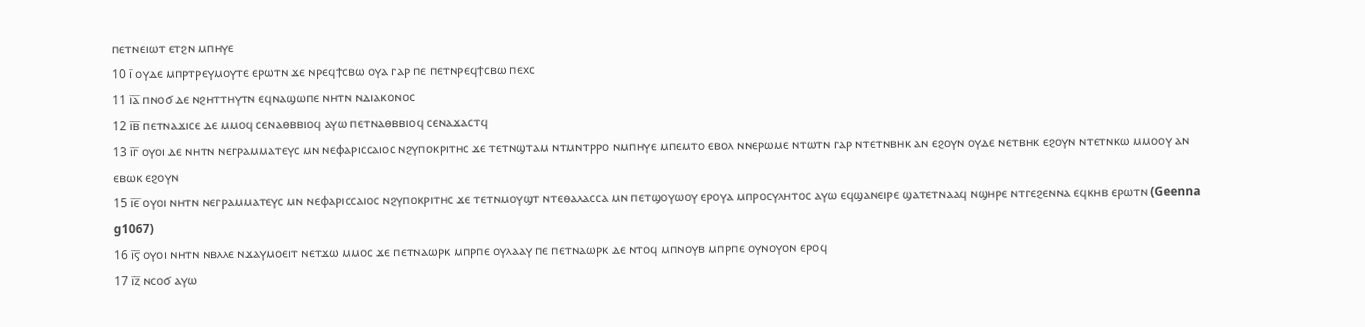ⲡⲉⲧⲛⲉⲓⲱⲧ ⲉⲧϩⲛ ⲙⲡⲏⲩⲉ
10 ⲓ̅ ⲟⲩⲇⲉ ⲙⲡⲣⲧⲣⲉⲩⲙⲟⲩⲧⲉ ⲉⲣⲱⲧⲛ ϫⲉ ⲛⲣⲉϥϯⲥⲃⲱ ⲟⲩⲁ ⲅⲁⲣ ⲡⲉ ⲡⲉⲧⲛⲣⲉϥϯⲥⲃⲱ ⲡⲉⲭⲥ
11 ⲓ̅ⲁ̅ ⲡⲛⲟϭ ⲇⲉ ⲛϩⲏⲧⲧⲏⲩⲧⲛ ⲉϥⲛⲁϣⲱⲡⲉ ⲛⲏⲧⲛ ⲛⲇⲓⲁⲕⲟⲛⲟⲥ
12 ⲓ̅ⲃ̅ ⲡⲉⲧⲛⲁϫⲓⲥⲉ ⲇⲉ ⲙⲙⲟϥ ⲥⲉⲛⲁⲑⲃⲃⲓⲟϥ ⲁⲩⲱ ⲡⲉⲧⲛⲁⲑⲃⲃⲓⲟϥ ⲥⲉⲛⲁϫⲁⲥⲧϥ
13 ⲓ̅ⲅ̅ ⲟⲩⲟⲓ ⲇⲉ ⲛⲏⲧⲛ ⲛⲉⲅⲣⲁⲙⲙⲁⲧⲉⲩⲥ ⲙⲛ ⲛⲉⲫⲁⲣⲓⲥⲥⲁⲓⲟⲥ ⲛϩⲩⲡⲟⲕⲣⲓⲧⲏⲥ ϫⲉ ⲧⲉⲧⲛϣⲧⲁⲙ ⲛⲧⲙⲛⲧⲣⲣⲟ ⲛⲙⲡⲏⲩⲉ ⲙⲡⲉⲙⲧⲟ ⲉⲃⲟⲗ ⲛⲛⲉⲣⲱⲙⲉ ⲛⲧⲱⲧⲛ ⲅⲁⲣ ⲛⲧⲉⲧⲛⲃⲏⲕ ⲁⲛ ⲉϩⲟⲩⲛ ⲟⲩⲇⲉ ⲛⲉⲧⲃⲏⲕ ⲉϩⲟⲩⲛ ⲛⲧⲉⲧⲛⲕⲱ ⲙⲙⲟⲟⲩ ⲁⲛ ⲉⲃⲱⲕ ⲉϩⲟⲩⲛ
15 ⲓ̅ⲉ̅ ⲟⲩⲟⲓ ⲛⲏⲧⲛ ⲛⲉⲅⲣⲁⲙⲙⲁⲧⲉⲩⲥ ⲙⲛ ⲛⲉⲫⲁⲣⲓⲥⲥⲁⲓⲟⲥ ⲛϩⲩⲡⲟⲕⲣⲓⲧⲏⲥ ϫⲉ ⲧⲉⲧⲛⲙⲟⲩϣⲧ ⲛⲧⲉⲑⲁⲗⲁⲥⲥⲁ ⲙⲛ ⲡⲉⲧϣⲟⲩⲱⲟⲩ ⲉⲣⲟⲩⲁ ⲙⲡⲣⲟⲥⲩⲗⲏⲧⲟⲥ ⲁⲩⲱ ⲉϥϣⲁⲛⲉⲓⲣⲉ ϣⲁⲧⲉⲧⲛⲁⲁϥ ⲛϣⲏⲣⲉ ⲛⲧⲅⲉϩⲉⲛⲛⲁ ⲉϥⲕⲏⲃ ⲉⲣⲱⲧⲛ (Geenna g1067)
16 ⲓ̅ⲋ̅ ⲟⲩⲟⲓ ⲛⲏⲧⲛ ⲛⲃⲗⲗⲉ ⲛϫⲁⲩⲙⲟⲉⲓⲧ ⲛⲉⲧϫⲱ ⲙⲙⲟⲥ ϫⲉ ⲡⲉⲧⲛⲁⲱⲣⲕ ⲙⲡⲣⲡⲉ ⲟⲩⲗⲁⲁⲩ ⲡⲉ ⲡⲉⲧⲛⲁⲱⲣⲕ ⲇⲉ ⲛⲧⲟϥ ⲙⲡⲛⲟⲩⲃ ⲙⲡⲣⲡⲉ ⲟⲩⲛⲟⲩⲟⲛ ⲉⲣⲟϥ
17 ⲓ̅ⲍ̅ ⲛⲥⲟϭ ⲁⲩⲱ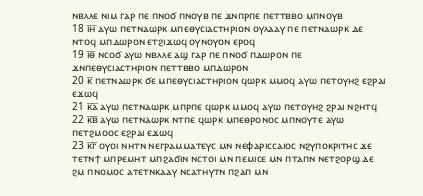ⲛⲃⲗⲗⲉ ⲛⲓⲙ ⲅⲁⲣ ⲡⲉ ⲡⲛⲟϭ ⲡⲛⲟⲩⲃ ⲡⲉ ϫⲛⲡⲣⲡⲉ ⲡⲉⲧⲧⲃⲃⲟ ⲙⲡⲛⲟⲩⲃ
18 ⲓ̅ⲏ̅ ⲁⲩⲱ ⲡⲉⲧⲛⲁⲱⲣⲕ ⲙⲡⲉⲑⲩⲥⲓⲁⲥⲧⲏⲣⲓⲟⲛ ⲟⲩⲗⲁⲁⲩ ⲡⲉ ⲡⲉⲧⲛⲁⲱⲣⲕ ⲇⲉ ⲛⲧⲟϥ ⲙⲡⲇⲱⲣⲟⲛ ⲉⲧϩⲓϫⲱϥ ⲟⲩⲛⲟⲩⲟⲛ ⲉⲣⲟϥ
19 ⲓ̅ⲑ̅ ⲛⲥⲟϭ ⲁⲩⲱ ⲛⲃⲗⲗⲉ ⲁϣ ⲅⲁⲣ ⲡⲉ ⲡⲛⲟϭ ⲡⲇⲱⲣⲟⲛ ⲡⲉ ϫⲛⲡⲉⲑⲩⲥⲓⲁⲥⲧⲏⲣⲓⲟⲛ ⲡⲉⲧⲧⲃⲃⲟ ⲙⲡⲇⲱⲣⲟⲛ
20 ⲕ̅ ⲡⲉⲧⲛⲁⲱⲣⲕ ϭⲉ ⲙⲡⲉⲑⲩⲥⲓⲁⲥⲧⲏⲣⲓⲟⲛ ϥⲱⲣⲕ ⲙⲙⲟϥ ⲁⲩⲱ ⲡⲉⲧⲟⲩⲏϩ ⲉϩⲣⲁⲓ ⲉϫⲱϥ
21 ⲕ̅ⲁ̅ ⲁⲩⲱ ⲡⲉⲧⲛⲁⲱⲣⲕ ⲙⲡⲣⲡⲉ ϥⲱⲣⲕ ⲙⲙⲟϥ ⲁⲩⲱ ⲡⲉⲧⲟⲩⲏϩ ϩⲣⲁⲓ ⲛϩⲏⲧϥ
22 ⲕ̅ⲃ̅ ⲁⲩⲱ ⲡⲉⲧⲛⲁⲱⲣⲕ ⲛⲧⲡⲉ ϥⲱⲣⲕ ⲙⲡⲉⲑⲣⲟⲛⲟⲥ ⲙⲡⲛⲟⲩⲧⲉ ⲁⲩⲱ ⲡⲉⲧϩⲙⲟⲟⲥ ⲉϩⲣⲁⲓ ⲉϫⲱϥ
23 ⲕ̅ⲅ̅ ⲟⲩⲟⲓ ⲛⲏⲧⲛ ⲛⲉⲅⲣⲁⲙⲙⲁⲧⲉⲩⲥ ⲙⲛ ⲛⲉⲫⲁⲣⲓⲥⲥⲁⲓⲟⲥ ⲛϩⲩⲡⲟⲕⲣⲓⲧⲏⲥ ϫⲉ ⲧⲉⲧⲛϯ ⲙⲡⲣⲉⲙⲏⲧ ⲙⲡϩⲁϭⲓⲛ ⲛⲥⲧⲟⲓ ⲙⲛ ⲡⲉⲙⲓⲥⲉ ⲙⲛ ⲡⲧⲁⲡⲛ ⲛⲉⲧϩⲟⲣϣ ⲇⲉ ϩⲙ ⲡⲛⲟⲙⲟⲥ ⲁⲧⲉⲧⲛⲕⲁⲁⲩ ⲛⲥⲁⲧⲏⲩⲧⲛ ⲡϩⲁⲡ ⲙⲛ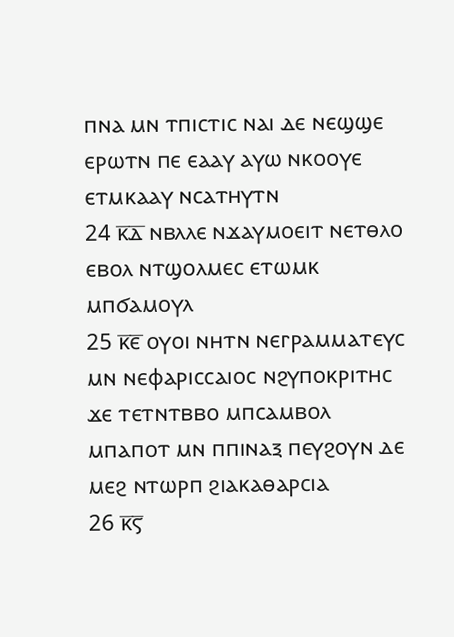ⲡⲛⲁ ⲙⲛ ⲧⲡⲓⲥⲧⲓⲥ ⲛⲁⲓ ⲇⲉ ⲛⲉϣϣⲉ ⲉⲣⲱⲧⲛ ⲡⲉ ⲉⲁⲁⲩ ⲁⲩⲱ ⲛⲕⲟⲟⲩⲉ ⲉⲧⲙⲕⲁⲁⲩ ⲛⲥⲁⲧⲏⲩⲧⲛ
24 ⲕ̅ⲇ̅ ⲛⲃⲗⲗⲉ ⲛϫⲁⲩⲙⲟⲉⲓⲧ ⲛⲉⲧⲑⲗⲟ ⲉⲃⲟⲗ ⲛⲧϣⲟⲗⲙⲉⲥ ⲉⲧⲱⲙⲕ ⲙⲡϭⲁⲙⲟⲩⲗ
25 ⲕ̅ⲉ̅ ⲟⲩⲟⲓ ⲛⲏⲧⲛ ⲛⲉⲅⲣⲁⲙⲙⲁⲧⲉⲩⲥ ⲙⲛ ⲛⲉⲫⲁⲣⲓⲥⲥⲁⲓⲟⲥ ⲛϩⲩⲡⲟⲕⲣⲓⲧⲏⲥ ϫⲉ ⲧⲉⲧⲛⲧⲃⲃⲟ ⲙⲡⲥⲁⲙⲃⲟⲗ ⲙⲡⲁⲡⲟⲧ ⲙⲛ ⲡⲡⲓⲛⲁⲝ ⲡⲉⲩϩⲟⲩⲛ ⲇⲉ ⲙⲉϩ ⲛⲧⲱⲣⲡ ϩⲓⲁⲕⲁⲑⲁⲣⲥⲓⲁ
26 ⲕ̅ⲋ̅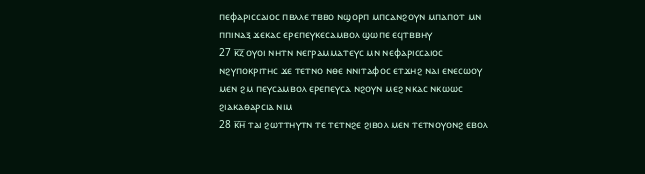ⲡⲉⲫⲁⲣⲓⲥⲥⲁⲓⲟⲥ ⲡⲃⲗⲗⲉ ⲧⲃⲃⲟ ⲛϣⲟⲣⲡ ⲙⲡⲥⲁⲛϩⲟⲩⲛ ⲙⲡⲁⲡⲟⲧ ⲙⲛ ⲡⲡⲓⲛⲁⲝ ϫⲉⲕⲁⲥ ⲉⲣⲉⲡⲉⲩⲕⲉⲥⲁⲙⲃⲟⲗ ϣⲱⲡⲉ ⲉϥⲧⲃⲃⲏⲩ
27 ⲕ̅ⲍ̅ ⲟⲩⲟⲓ ⲛⲏⲧⲛ ⲛⲉⲅⲣⲁⲙⲙⲁⲧⲉⲩⲥ ⲙⲛ ⲛⲉⲫⲁⲣⲓⲥⲥⲁⲓⲟⲥ ⲛϩⲩⲡⲟⲕⲣⲓⲧⲏⲥ ϫⲉ ⲧⲉⲧⲛⲟ ⲛⲑⲉ ⲛⲛⲓⲧⲁⲫⲟⲥ ⲉⲧϫⲏϩ ⲛⲁⲓ ⲉⲛⲉⲥⲱⲟⲩ ⲙⲉⲛ ϩⲙ ⲡⲉⲩⲥⲁⲙⲃⲟⲗ ⲉⲣⲉⲡⲉⲩⲥⲁ ⲛϩⲟⲩⲛ ⲙⲉϩ ⲛⲕⲁⲥ ⲛⲕⲱⲱⲥ ϩⲓⲁⲕⲁⲑⲁⲣⲥⲓⲁ ⲛⲓⲙ
28 ⲕ̅ⲏ̅ ⲧⲁⲓ ϩⲱⲧⲧⲏⲩⲧⲛ ⲧⲉ ⲧⲉⲧⲛϩⲉ ϩⲓⲃⲟⲗ ⲙⲉⲛ ⲧⲉⲧⲛⲟⲩⲟⲛϩ ⲉⲃⲟⲗ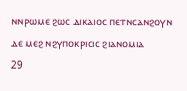ⲛⲛⲣⲱⲙⲉ ϩⲱⲥ ⲇⲓⲕⲁⲓⲟⲥ ⲡⲉⲧⲛⲥⲁⲛϩⲟⲩⲛ ⲇⲉ ⲙⲉϩ ⲛϩⲩⲡⲟⲕⲣⲓⲥⲓⲥ ϩⲓⲁⲛⲟⲙⲓⲁ
29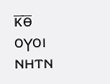ⲕ̅ⲑ̅ ⲟⲩⲟⲓ ⲛⲏⲧⲛ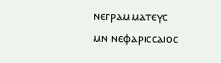ⲛⲉⲅⲣⲁⲙⲙⲁⲧⲉⲩⲥ ⲙⲛ ⲛⲉⲫⲁⲣⲓⲥⲥⲁⲓⲟⲥ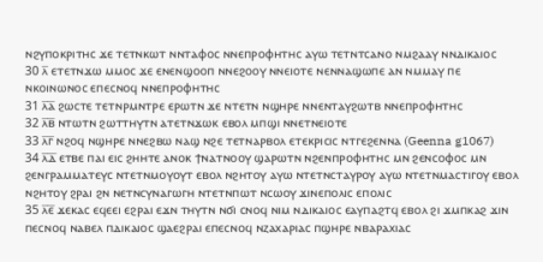ⲛϩⲩⲡⲟⲕⲣⲓⲧⲏⲥ ϫⲉ ⲧⲉⲧⲛⲕⲱⲧ ⲛⲛⲧⲁⲫⲟⲥ ⲛⲛⲉⲡⲣⲟⲫⲏⲧⲏⲥ ⲁⲩⲱ ⲧⲉⲧⲛⲧⲥⲁⲛⲟ ⲛⲙϩⲁⲁⲩ ⲛⲛⲇⲓⲕⲁⲓⲟⲥ
30 ⲗ̅ ⲉⲧⲉⲧⲛϫⲱ ⲙⲙⲟⲥ ϫⲉ ⲉⲛⲉⲛϣⲟⲟⲡ ⲛⲛⲉϩⲟⲟⲩ ⲛⲛⲉⲓⲟⲧⲉ ⲛⲉⲛⲛⲁϣⲱⲡⲉ ⲁⲛ ⲛⲙⲙⲁⲩ ⲡⲉ ⲛⲕⲟⲓⲛⲱⲛⲟⲥ ⲉⲡⲉⲥⲛⲟϥ ⲛⲛⲉⲡⲣⲟⲫⲏⲧⲏⲥ
31 ⲗ̅ⲁ̅ ϩⲱⲥⲧⲉ ⲧⲉⲧⲛⲣⲙⲛⲧⲣⲉ ⲉⲣⲱⲧⲛ ϫⲉ ⲛⲧⲉⲧⲛ ⲛϣⲏⲣⲉ ⲛⲛⲉⲛⲧⲁⲩϩⲱⲧⲃ ⲛⲛⲉⲡⲣⲟⲫⲏⲧⲏⲥ
32 ⲗ̅ⲃ̅ ⲛⲧⲱⲧⲛ ϩⲱⲧⲧⲏⲩⲧⲛ ⲁⲧⲉⲧⲛϫⲱⲕ ⲉⲃⲟⲗ ⲙⲡϣⲓ ⲛⲛⲉⲧⲛⲉⲓⲟⲧⲉ
33 ⲗ̅ⲅ̅ ⲛϩⲟϥ ⲛϣⲏⲣⲉ ⲛⲛⲉϩⲃⲱ ⲛⲁϣ ⲛϩⲉ ⲧⲉⲧⲛⲁⲣⲃⲟⲗ ⲉⲧⲉⲕⲣⲓⲥⲓⲥ ⲛⲧⲅⲉϩⲉⲛⲛⲁ (Geenna g1067)
34 ⲗ̅ⲇ̅ ⲉⲧⲃⲉ ⲡⲁⲓ ⲉⲓⲥ ϩⲏⲏⲧⲉ ⲁⲛⲟⲕ ϯⲛⲁⲧⲛⲟⲟⲩ ϣⲁⲣⲱⲧⲛ ⲛϩⲉⲛⲡⲣⲟⲫⲏⲧⲏⲥ ⲙⲛ ϩⲉⲛⲥⲟⲫⲟⲥ ⲙⲛ ϩⲉⲛⲅⲣⲁⲙⲙⲁⲧⲉⲩⲥ ⲛⲧⲉⲧⲛⲙⲟⲩⲟⲩⲧ ⲉⲃⲟⲗ ⲛϩⲏⲧⲟⲩ ⲁⲩⲱ ⲛⲧⲉⲧⲛⲥⲧⲁⲩⲣⲟⲩ ⲁⲩⲱ ⲛⲧⲉⲧⲛⲙⲁⲥⲧⲓⲅⲟⲩ ⲉⲃⲟⲗ ⲛϩⲏⲧⲟⲩ ϩⲣⲁⲓ ϩⲛ ⲛⲉⲧⲛⲥⲩⲛⲁⲅⲱⲅⲏ ⲛⲧⲉⲧⲛⲡⲱⲧ ⲛⲥⲱⲟⲩ ϫⲓⲛⲉⲡⲟⲗⲓⲥ ⲉⲡⲟⲗⲓⲥ
35 ⲗ̅ⲉ̅ ϫⲉⲕⲁⲥ ⲉϥⲉⲉⲓ ⲉϩⲣⲁⲓ ⲉϫⲛ ⲧⲏⲩⲧⲛ ⲛϭⲓ ⲥⲛⲟϥ ⲛⲓⲙ ⲛⲇⲓⲕⲁⲓⲟⲥ ⲉⲁⲩⲡⲁϩⲧϥ ⲉⲃⲟⲗ ϩⲓ ϫⲙⲡⲕⲁϩ ϫⲓⲛ ⲡⲉⲥⲛⲟϥ ⲛⲁⲃⲉⲗ ⲡⲇⲓⲕⲁⲓⲟⲥ ϣⲁⲉϩⲣⲁⲓ ⲉⲡⲉⲥⲛⲟϥ ⲛⲍⲁⲭⲁⲣⲓⲁⲥ ⲡϣⲏⲣⲉ ⲛⲃⲁⲣⲁⲭⲓⲁⲥ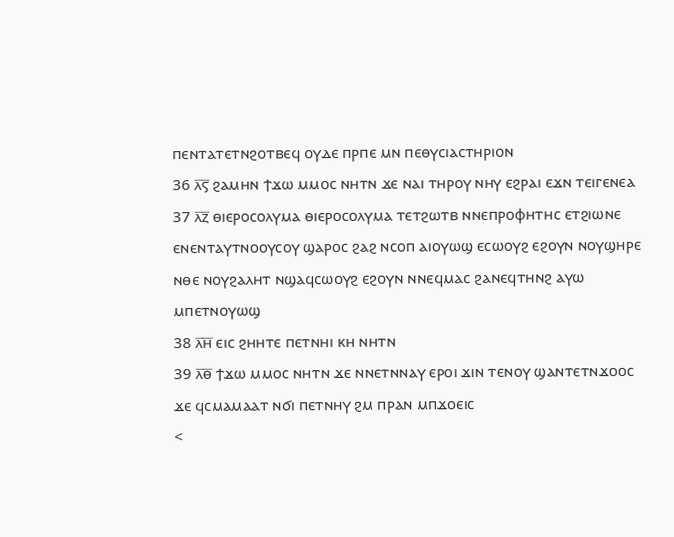ⲡⲉⲛⲧⲁⲧⲉⲧⲛϩⲟⲧⲃⲉϥ ⲟⲩⲇⲉ ⲡⲣⲡⲉ ⲙⲛ ⲡⲉⲑⲩⲥⲓⲁⲥⲧⲏⲣⲓⲟⲛ
36 ⲗ̅ⲋ̅ ϩⲁⲙⲏⲛ ϯϫⲱ ⲙⲙⲟⲥ ⲛⲏⲧⲛ ϫⲉ ⲛⲁⲓ ⲧⲏⲣⲟⲩ ⲛⲏⲩ ⲉϩⲣⲁⲓ ⲉϫⲛ ⲧⲉⲓⲅⲉⲛⲉⲁ
37 ⲗ̅ⲍ̅ ⲑⲓⲉⲣⲟⲥⲟⲗⲩⲙⲁ ⲑⲓⲉⲣⲟⲥⲟⲗⲩⲙⲁ ⲧⲉⲧϩⲱⲧⲃ ⲛⲛⲉⲡⲣⲟⲫⲏⲧⲏⲥ ⲉⲧϩⲓⲱⲛⲉ ⲉⲛⲉⲛⲧⲁⲩⲧⲛⲟⲟⲩⲥⲟⲩ ϣⲁⲣⲟⲥ ϩⲁϩ ⲛⲥⲟⲡ ⲁⲓⲟⲩⲱϣ ⲉⲥⲱⲟⲩϩ ⲉϩⲟⲩⲛ ⲛⲟⲩϣⲏⲣⲉ ⲛⲑⲉ ⲛⲟⲩϩⲁⲗⲏⲧ ⲛϣⲁϥⲥⲱⲟⲩϩ ⲉϩⲟⲩⲛ ⲛⲛⲉϥⲙⲁⲥ ϩⲁⲛⲉϥⲧⲏⲛϩ ⲁⲩⲱ ⲙⲡⲉⲧⲛⲟⲩⲱϣ
38 ⲗ̅ⲏ̅ ⲉⲓⲥ ϩⲏⲏⲧⲉ ⲡⲉⲧⲛⲏⲓ ⲕⲏ ⲛⲏⲧⲛ
39 ⲗ̅ⲑ̅ ϯϫⲱ ⲙⲙⲟⲥ ⲛⲏⲧⲛ ϫⲉ ⲛⲛⲉⲧⲛⲛⲁⲩ ⲉⲣⲟⲓ ϫⲓⲛ ⲧⲉⲛⲟⲩ ϣⲁⲛⲧⲉⲧⲛϫⲟⲟⲥ ϫⲉ ϥⲥⲙⲁⲙⲁⲁⲧ ⲛϭⲓ ⲡⲉⲧⲛⲏⲩ ϩⲙ ⲡⲣⲁⲛ ⲙⲡϫⲟⲉⲓⲥ
<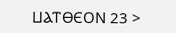ⳘⲀⲦⲐⲈⲞⲚ 23 >